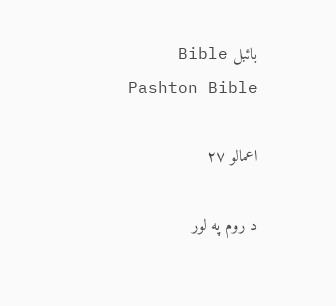بائبل Bible
Pashton Bible

اعمالو ۲۷

د روم په لور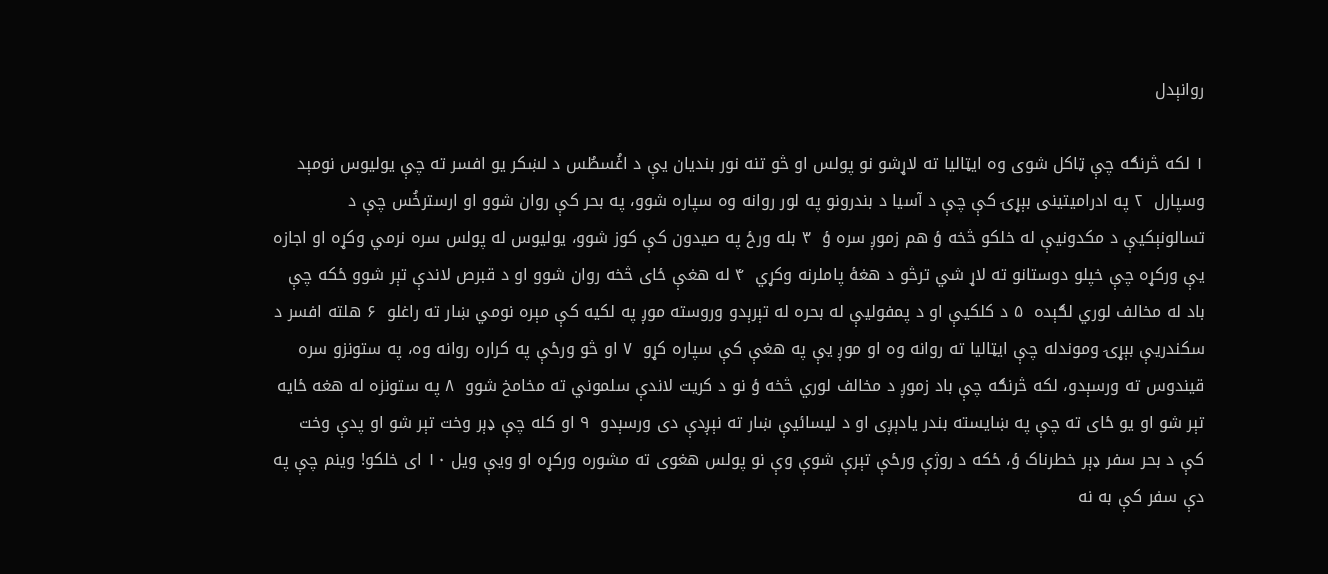روانېدل

۱ لکه څرنګه چې ټاکل شوی وه ایټالیا ته لاړشو نو پولس او څو تنه نور بندیان یې د اغُسطُس د لښکر یو افسر ته چې یولیوس نومېد وسپارل  ۲ په ادرامیتینی بېړۍ کې چې د آسیا د بندرونو په لور روانه وه سپاره شوو، په بحر کې روان شوو او ارسترخُس چې د تسالونېکیې د مکدونیې له خلکو څخه ؤ هم زموږ سره ؤ  ۳ بله ورځ په صیدون کې کوز شوو، یولیوس له پولس سره نرمي وکړه او اجازه یې ورکړه چې خپلو دوستانو ته لاړ شي ترڅو د هغۀ پاملرنه وکړي  ۴ له هغې ځای څخه روان شوو او د قبرص لاندې تېر شوو ځکه چې باد له مخالف لوري لګېده  ۵ د کلکیې او د پمفولیې له بحره له تېرېدو وروسته موږ په لکیه کې مېره نومي ښار ته راغلو  ۶ هلته افسر د سکندریې بېړۍ وموندله چې ایټالیا ته روانه وه او موږ یې په هغې کې سپاره کړو  ۷ او څو ورځې په کراره روانه وه، په ستونزو سره قیندوس ته ورسېدو، لکه څرنګه چې باد زموږ د مخالف لوري څخه ؤ نو د کریت لاندې سلموني ته مخامخ شوو  ۸ په ستونزه له هغه ځایه تېر شو او یو ځای ته چې په ښایسته بندر یادېږی او د لیسائیې ښار ته نېږدې دی ورسېدو  ۹ او کله چې ډېر وخت تېر شو او پدې وخت کې د بحر سفر ډېر خطرناک ؤ، ځکه د روژې ورځې تېرې شوې وې نو پولس هغوی ته مشوره ورکړه او ویې ویل ۱۰ ای خلکو! وینم چې په دې سفر کې به نه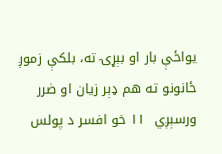یواځې بار او بېړۍ ته، بلکې زموږ ځانونو ته هم ډېر زیان او ضرر ورسېږي  ۱۱ خو افسر د پولس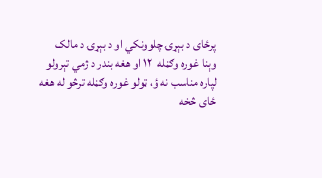پرځای د بېړۍ چلوونکي او د بېړۍ د مالک وېنا غوره وګڼله  ۱۲ او هغه بندر د ژمي تېرولو لپاره مناسب نه ؤ، ټولو غوره وګڼله ترڅو له هغه ځای څخه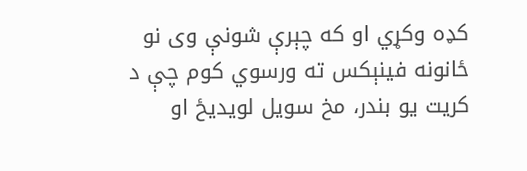کډه وکړي او که چېرې شونې وی نو ځانونه فینېکس ته ورسوي کوم چې د کریت یو بندر، مخ سویل لویدیځ او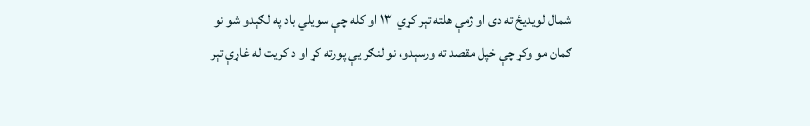شمال لویدیځ ته دی او ژمې هلته تېر کړي  ۱۳ او کله چې سویلي باد په لګېدو شو نو ګمان مو وکړ چې خپل مقصد ته ورسېدو، نو لنګر یې پورته کړ او د کریت له غاړې تېر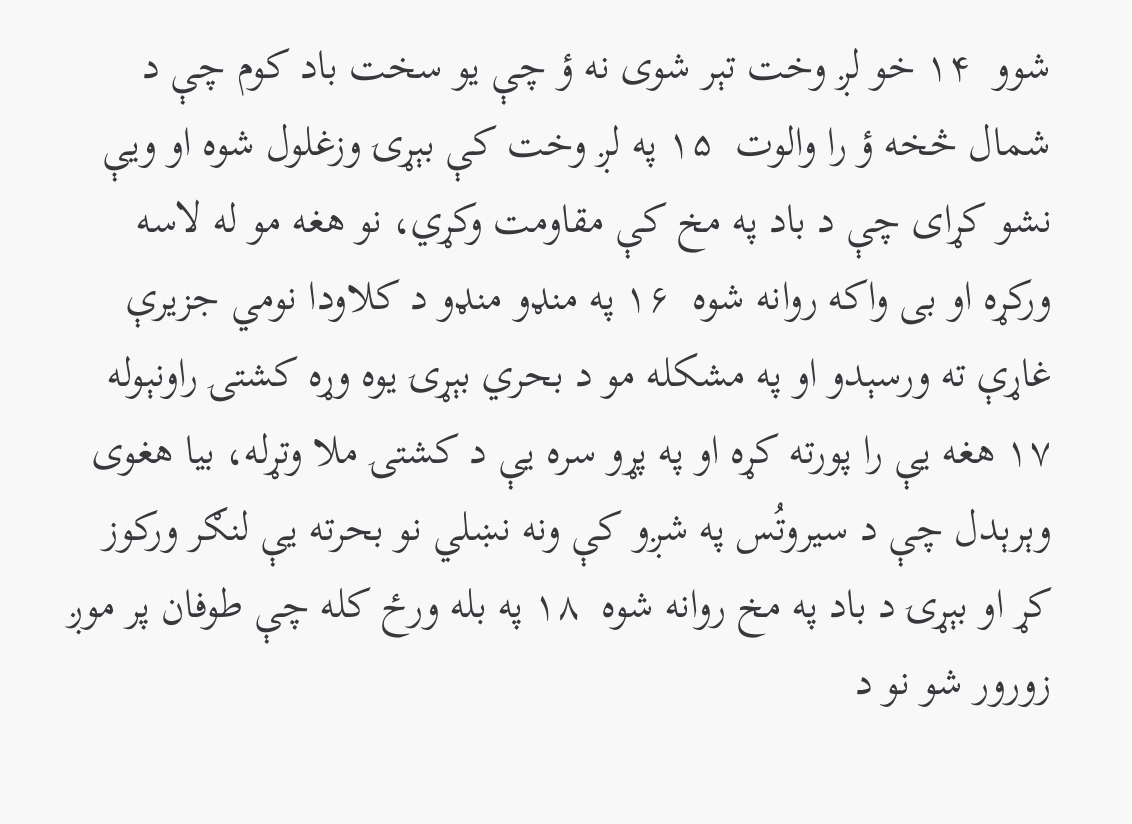شوو  ۱۴ خو لږ وخت تېر شوی نه ؤ چې یو سخت باد کوم چې د شمال څخه ؤ را والوت  ۱۵ په لږ وخت کې بېړۍ وزغلول شوه او ویې نشو کړای چې د باد په مخ کې مقاومت وکړي، نو هغه مو له لاسه ورکړه او بی واکه روانه شوه  ۱۶ په منډو منډو د کلاودا نومي جزیرې غاړې ته ورسېدو او په مشکله مو د بحري بېړۍ یوه وړه کشتۍ راونېوله  ۱۷ هغه یې را پورته کړه او په پړو سره یې د کشتۍ ملا وتړله، بیا هغوی وېرېدل چې د سیروتُس په شږو کې ونه نښلي نو بحرته یې لنګر ورکوز کړ او بېړۍ د باد په مخ روانه شوه  ۱۸ په بله ورځ کله چې طوفان پر موږ زورور شو نو د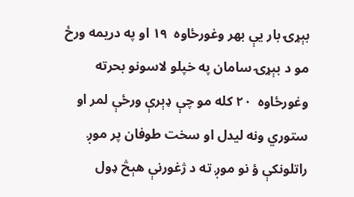بېړۍ بار یې بهر وغورځاوه  ۱۹ او په دریمه ورځ مو د بېړۍ سامان په خپلو لاسونو بحرته وغورځاوه  ۲۰ کله مو چې ډېرې ورځې لمر او ستوري ونه لیدل او سخت طوفان پر موږ راتلونکې ؤ نو موږ ته د ژغورنې هېڅ ډول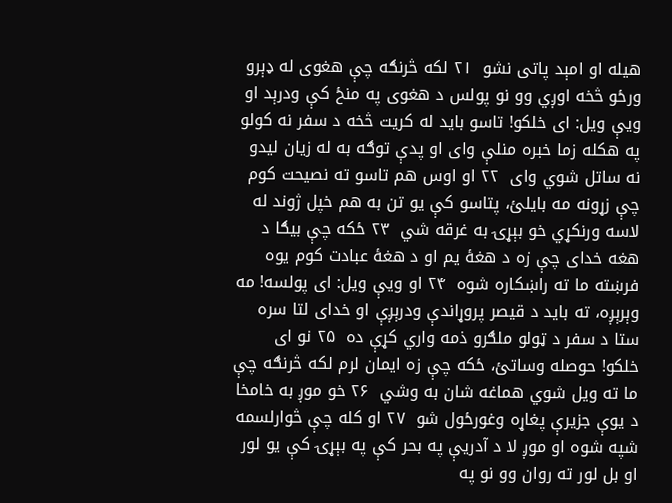هیله او امېد پاتی نشو  ۲۱ لکه څرنګه چې هغوی له ډېرو ورځو څخه اوږي وو نو پولس د هغوی په منځ کې ودرېد او ویې ویل: ای خلکو! تاسو باید له کریت څخه د سفر نه کولو په هکله زما خبره منلې وای او پدې توګه به له زیان لیدو نه ساتل شوي وای  ۲۲ او اوس هم تاسو ته نصیحت کوم چې زړونه مه بایلئ، پتاسو کې یو تن به هم خپل ژوند له لاسه ورنکړي خو بېړۍ به غرقه شي  ۲۳ ځکه چې بیګا د هغه خدای چې زه د هغۀ یم او د هغۀ عبادت کوم یوه فرښته ما ته راښکاره شوه  ۲۴ او ویې ویل: ای پولسه! مه وېرېږه، ته باید د قیصر پروړاندې ودرېږې او خدای لتا سره ستا د سفر د ټولو ملګرو ذمه واري کړې ده  ۲۵ نو ای خلکو! حوصله وساتئ، ځکه چې زه ایمان لرم لکه څرنګه چې ما ته ویل شوي هماغه شان به وشي  ۲۶ خو موږ به خامخا د یوې جزیرې پغاړه وغورځول شو  ۲۷ او کله چې څوارلسمه شپه شوه او موږ لا د آدریې په بحر کې په بېړۍ کې یو لور او بل لور ته روان وو نو په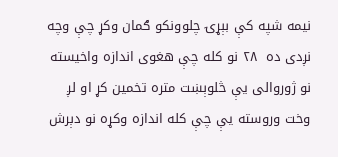نیمه شپه کې بېړۍ چلوونکو ګمان وکړ چې وچه نږدی ده  ۲۸ نو کله چې هغوی اندازه واخیسته نو ژوروالی یې څلوېښت متره تخمین کړ او لږ وخت وروسته یې چې کله اندازه وکړه نو دېرش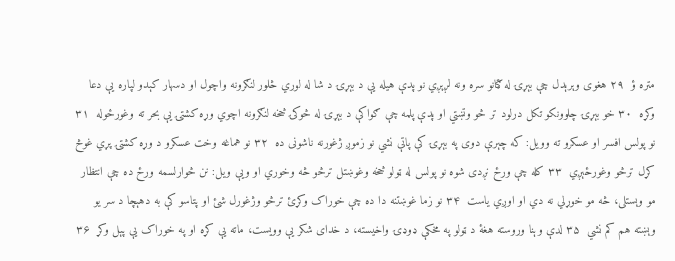متره ؤ  ۲۹ هغوی وېرېدل چې بېړۍ له ګټانو سره ونه لږېږي نو پدې هیله یې د بېړۍ د شا له لوري څلور لنګرونه واچول او دسهار کېدو لپاره یې دعا وکړه  ۳۰ خو بېړۍ چلوونکو تکل درلود تر څو وتښتي او پدې پلمه چې ګواکې د بېړۍ له څوکۍ څخه لنګرونه اچوي وړه کشتۍ یې بحر ته وغورځوله  ۳۱ نو پولس افسر او عسکرو ته وویل: که چېرې دوی په بېړۍ کې پاتې نشي نو زموږ ژغورنه ناشونی ده  ۳۲ نو هماغه وخت عسکرو د وړه کشتۍ پړي غوڅ کړل ترڅو وغورځېږي  ۳۳ کله چې ورځ نږدی شوه نو پولس له ټولو څخه وغوښتل ترڅو څه وخوري او ویې ویل: نن څوارلسمه ورځ ده چې انتظار مو وېستلی، څه مو خوړلي نه دي او اوږي یاست  ۳۴ نو زما غوښتنه دا ده چې خوراک وکړئ ترڅو وژغورل شئ او پتاسو کې به دهېچا د سر یو وېښته هم کم نشي  ۳۵ لدې وېنا وروسته هغۀ د ټولو په مخکې ډوډۍ واخیسته، د خدای شکر یې وویست، ماته یې کړه او په خوراک یې پېل وکړ  ۳۶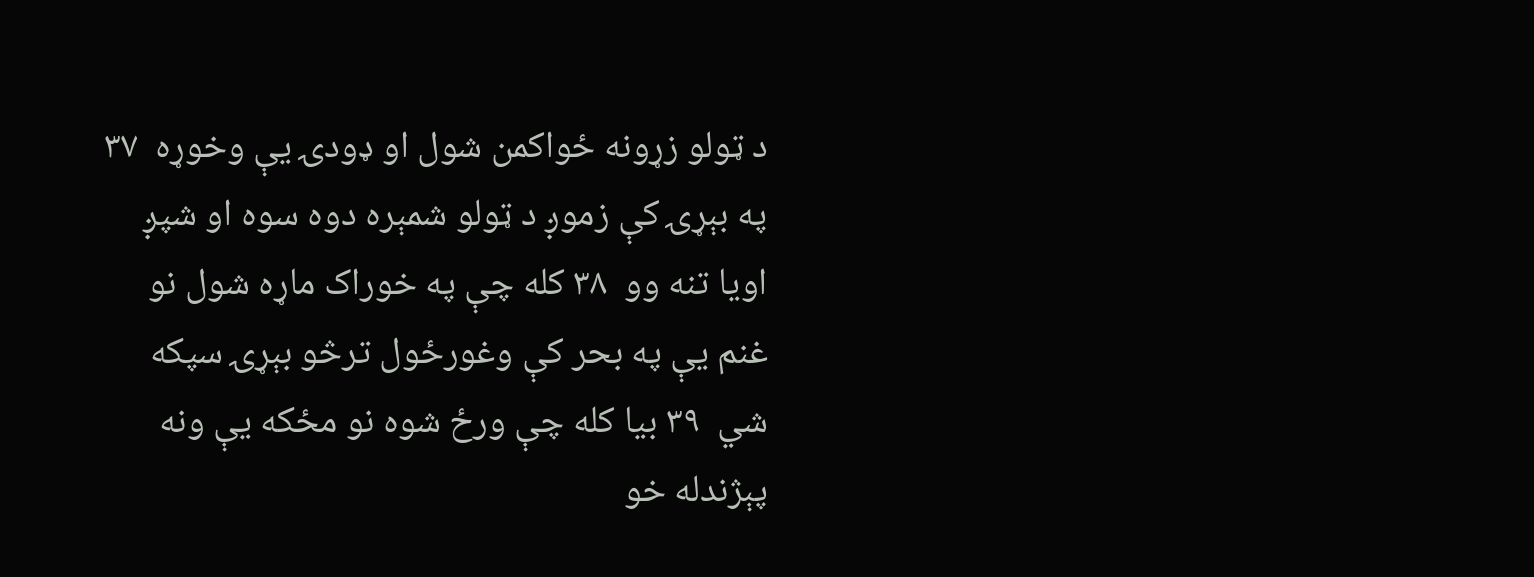د ټولو زړونه ځواکمن شول او ډودۍ یې وخوړه  ۳۷ په بېړۍ کې زموږ د ټولو شمېره دوه سوه او شپږ اویا تنه وو  ۳۸ کله چې په خوراک ماړه شول نو غنم یې په بحر کې وغورځول ترڅو بېړۍ سپکه شي  ۳۹ بیا کله چې ورځ شوه نو مځکه یې ونه پېژندله خو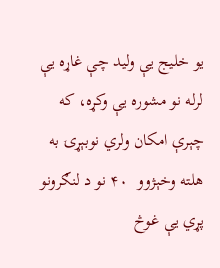یو خلیج یې ولید چې غاړه یې لرله نو مشوره یې وکړه، که چېرې امکان ولري نوبېړۍ به هلته وخېژوو  ۴۰ نو د لنګرونو پړي یې غوڅ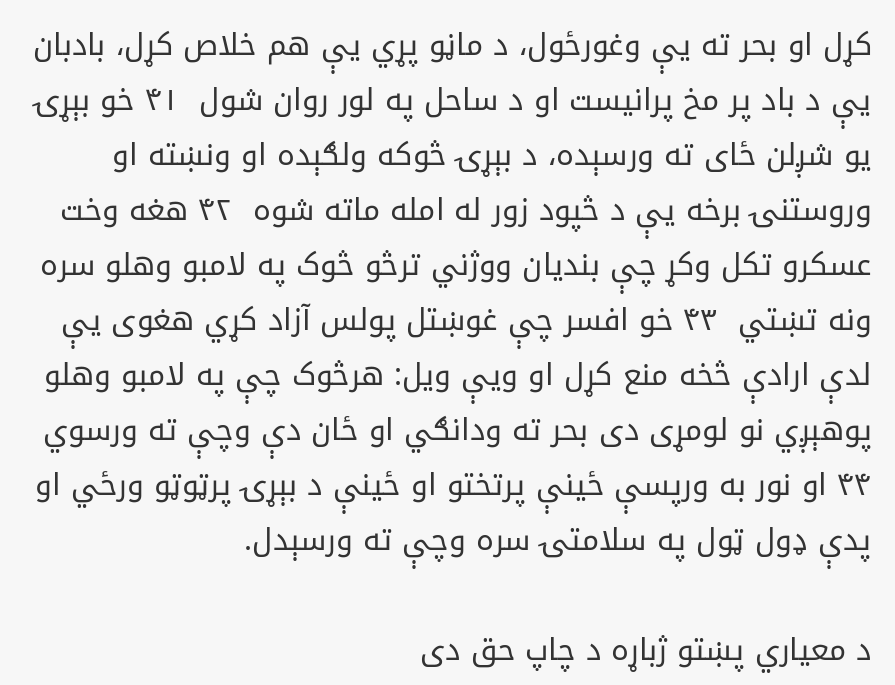کړل او بحر ته یې وغورځول، د ماڼو پړي یې هم خلاص کړل، بادبان یې د باد پر مخ پرانیست او د ساحل په لور روان شول  ۴۱ خو بېړۍ یو شږلن ځای ته ورسېده، د بېړۍ څوکه ولګېده او ونښته او وروستنۍ برخه یې د څپود زور له امله ماته شوه  ۴۲ هغه وخت عسکرو تکل وکړ چې بندیان ووژني ترڅو څوک په لامبو وهلو سره ونه تښتي  ۴۳ خو افسر چې غوښتل پولس آزاد کړي هغوی یې لدې ارادې څخه منع کړل او ویې ویل: هرڅوک چې په لامبو وهلو پوهېږي نو لومړی دی بحر ته ودانګي او ځان دې وچې ته ورسوي  ۴۴ او نور به ورپسې ځینې پرتختو او ځینې د بېړۍ پرټوټو ورځي او پدې ډول ټول په سلامتۍ سره وچې ته ورسېدل.

د معياري پښتو ژباړه د چاپ حق دی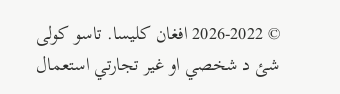© 2022‑2026 افغان کلیسا. تاسو کولی شئ د شخصي او غیر تجارتي استعمال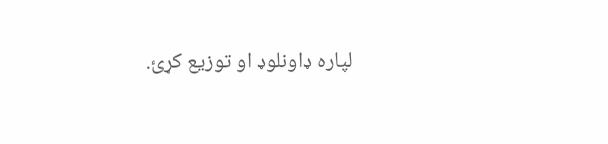لپاره ډاونلوډ او توزیع کړئ.